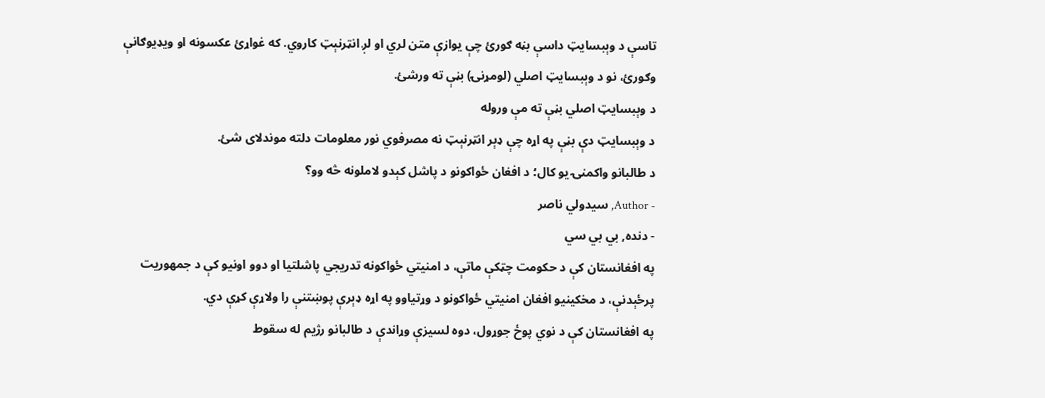تاسې د وېبسایټ داسې بڼه ګورئ چې یوازې متن لري او لږ انټرنېټ کاروي. که غواړئ عکسونه او ویډیوګانې وګورئ، نو د وېبسایټ اصلي (لومړنۍ) بڼې ته ورشئ.
د وېبسایټ اصلي بڼې ته مې وروله
د وېبسایټ دې بڼې په اړه چې ډېر انټرنېټ نه مصرفوي نور معلومات دلته موندلای شئ.
د طالبانو واکمنۍ یو کال؛ د افغان ځواکونو د پاشل کېدو لاملونه څه وو؟
- Author, سیدولي ناصر
- دنده, بي بي سي
په افغانستان کې د حکومت چټکې ماتې، د امنیتي ځواکونه تدریجي پاشلتیا او دوو اونیو کې د جمهوریت پرځېدنې، د مخکینیو افغان امنیتي ځواکونو د وړتیاوو په اړه ډېرې پوښتنې را ولاړې کړې دي.
په افغانستان کې د نوي پوځ جوړول، دوه لسیزې وړاندې د طالبانو رژیم له سقوط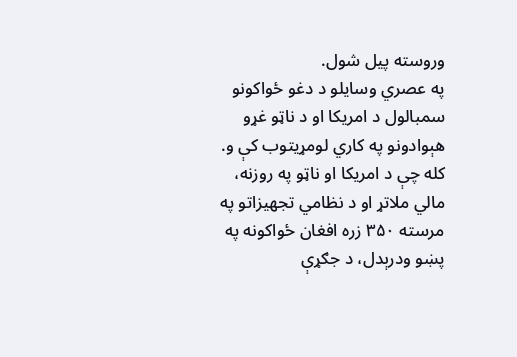وروسته پیل شول.
په عصري وسایلو د دغو ځواکونو سمبالول د امریکا او د ناټو غړو هېوادونو په کاري لومړیتوب کې و.
کله چې د امریکا او ناټو په روزنه، مالي ملاتړ او د نظامي تجهیزاتو په مرسته ۳۵۰ زره افغان ځواکونه په پښو ودرېدل، د جګړې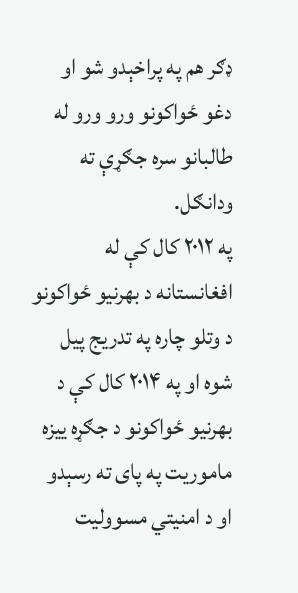ډګر هم په پراخېدو شو او دغو ځواکونو ورو ورو له طالبانو سره جګړې ته ودانګل.
په ۲۰۱۲ کال کې له افغانستانه د بهرنیو ځواکونو د وتلو چاره په تدریج پیل شوه او په ۲۰۱۴ کال کې د بهرنیو ځواکونو د جګړه ییزه ماموریت په پای ته رسېدو او د امنیتي مسوولیت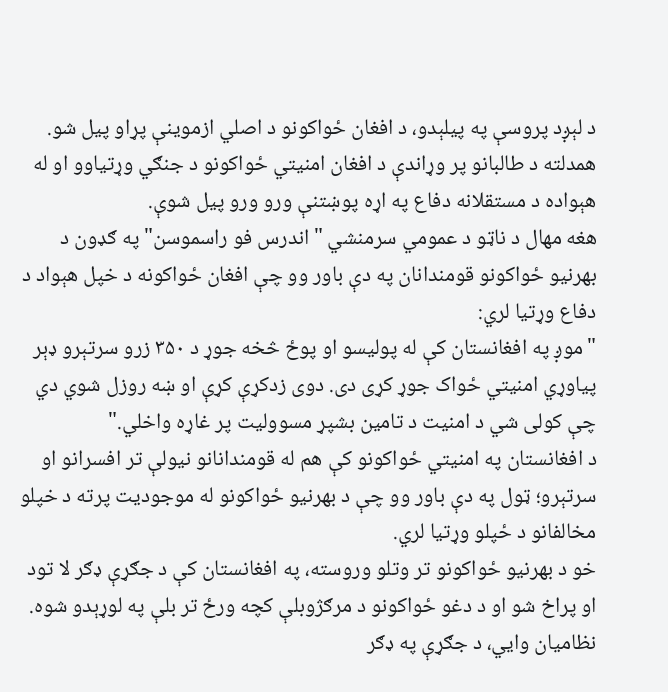د لېږد پروسې په پیلېدو، د افغان ځواکونو د اصلي ازموینې پړاو پیل شو.
همدلته د طالبانو پر وړاندې د افغان امنیتي ځواکونو د جنګي وړتیاوو او له هېواده د مستقلانه دفاع په اړه پوښتنې ورو ورو پیل شوې.
هغه مهال د ناټو د عمومي سرمنشي "اندرس فو راسموسن" په ګډون د بهرنیو ځواکونو قومندانان په دې باور وو چې افغان ځواکونه د خپل هېواد د دفاع وړتیا لري:
"موږ په افغانستان کې له پولیسو او پوځ څخه جوړ د ۳۵۰ زرو سرتېرو ډېر پیاوړي امنیتي ځواک جوړ کړی دی. دوی زدکړې کړې او ښه روزل شوي دي چې کولی شي د امنیت د تامین بشپړ مسوولیت پر غاړه واخلي."
د افغانستان په امنیتي ځواکونو کې هم له قومندانانو نیولې تر افسرانو او سرتېرو؛ ټول په دې باور وو چې د بهرنیو ځواکونو له موجودیت پرته د خپلو مخالفانو د ځپلو وړتیا لري.
خو د بهرنیو ځواکونو تر وتلو وروسته، په افغانستان کې د جګړې ډګر لا تود او پراخ شو او د دغو ځواکونو د مرګژوبلې کچه ورځ تر بلې په لوړېدو شوه.
نظامیان وايي، د جګړې په ډګر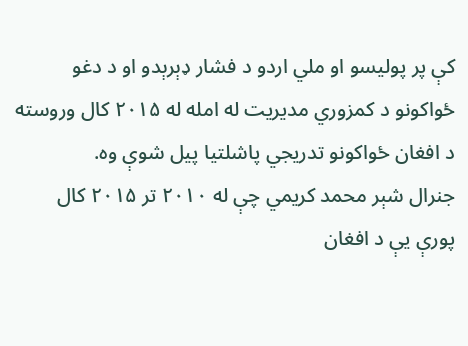کې پر پولیسو او ملي اردو د فشار ډېرېدو او د دغو ځواکونو د کمزوري مدیریت له امله له ۲۰۱۵ کال وروسته د افغان ځواکونو تدریجي پاشلتیا پیل شوې وه.
جنرال شېر محمد کریمي چې له ۲۰۱۰ تر ۲۰۱۵ کال پورې یې د افغان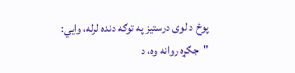پوځ د لوی درستیز په توګه دنده لرله، وايي:
"جګړه روانه وه، د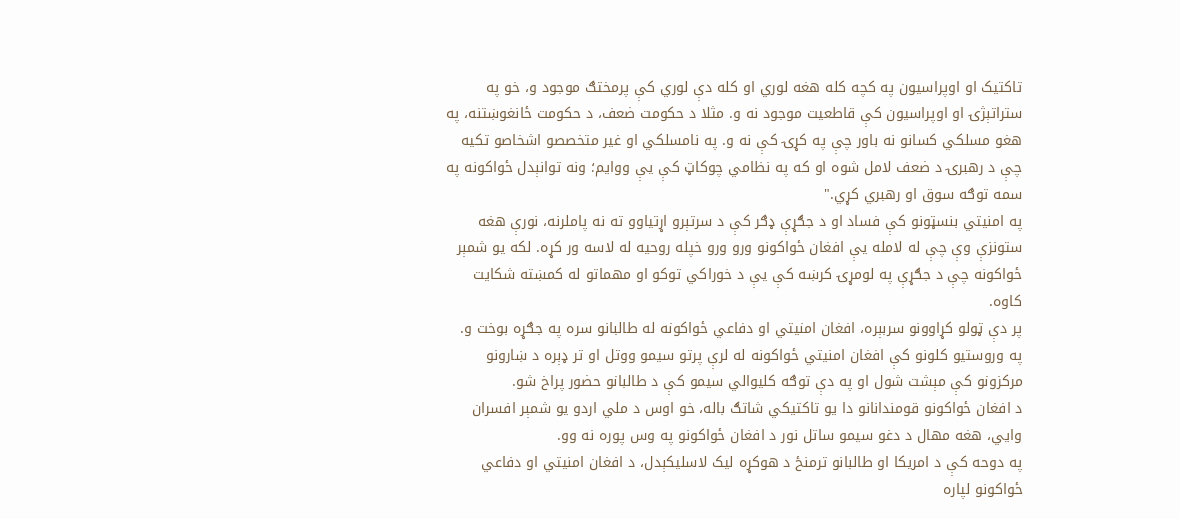تاکتیک او اوپراسیون په کچه کله هغه لوري او کله دې لوري کې پرمختګ موجود و، خو په ستراتېژۍ او اوپراسیون کې قاطعیت موجود نه و. مثلا د حکومت ضعف، د حکومت ځانغوښتنه، په هغو مسلکي کسانو نه باور چې په کړۍ کې نه و. په نامسلکي او غیر متخصصو اشخاصو تکیه چې د رهبرۍ د ضعف لامل شوه او که په نظامي چوکاټ کې یې ووایم؛ ونه توانېدل ځواکونه په سمه توګه سوق او رهبري کړي."
په امنیتي بنسټونو کې فساد او د جګړې ډګر کې د سرتېرو اړتیاوو ته نه پاملرنه، نورې هغه ستونزې وې چې له لامله یې افغان ځواکونو ورو ورو خپله روحیه له لاسه ور کړه. لکه یو شمېر ځواکونه چې د جګړې په لومړۍ کرښه کې یې د خوراکي توکو او مهماتو له کمښته شکایت کاوه.
پر دې ټولو کړاوونو سربېره، افغان امنیتي او دفاعي ځواکونه له طالبانو سره په جګړه بوخت و.
په وروستیو کلونو کې افغان امنیتي ځواکونه له لرې پرتو سیمو ووتل او تر ډېره د ښارونو مرکزونو کې مېشت شول او په دې توګه کلیوالي سیمو کې د طالبانو حضور پراخ شو.
د افغان ځواکونو قومندانانو دا یو تاکتیکي شاتګ باله، خو اوس د ملي اردو یو شمېر افسران وايي، هغه مهال د دغو سیمو ساتل نور د افغان ځواکونو په وس پوره نه وو.
په دوحه کې د امریکا او طالبانو ترمنځ د هوکړه لیک لاسلیکېدل، د افغان امنیتي او دفاعي ځواکونو لپاره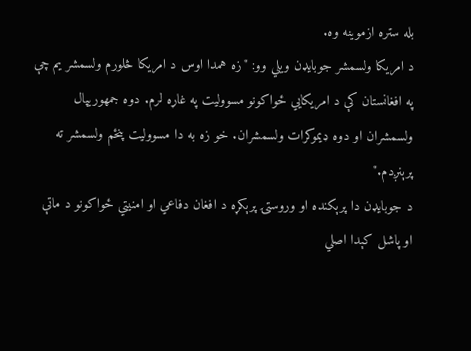بله ستره ازموینه وه.
د امریکا ولسمشر جوبایډن ویلي وو: "زه همدا اوس د امریکا څلورم ولسمشر یم چې په افغانستان کې د امریکايي ځواکونو مسوولیت په غاړه لرم. دوه جمهوریپال ولسمشران او دوه ډیموکرات ولسمشران. خو زه به دا مسوولیت پنځم ولسمشر ته پرېنږدم."
د جوبایډن دا پرېکنده او وروستۍ پرېکړه د افغان دفاعي او امنیتي ځواکونو د ماتې او پاشل کېدا اصلي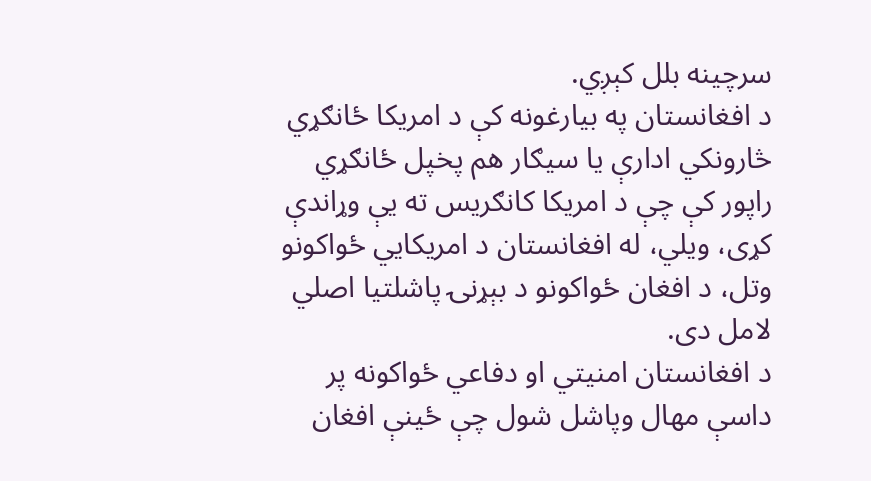سرچینه بلل کېږي.
د افغانستان په بیارغونه کې د امریکا ځانګړي څارونکي ادارې یا سیګار هم پخپل ځانګړي راپور کې چې د امریکا کانګریس ته یې وړاندې کړی، ویلي، له افغانستان د امریکايي ځواکونو وتل، د افغان ځواکونو د بېړنۍ پاشلتیا اصلي لامل دی.
د افغانستان امنیتي او دفاعي ځواکونه پر داسې مهال وپاشل شول چې ځینې افغان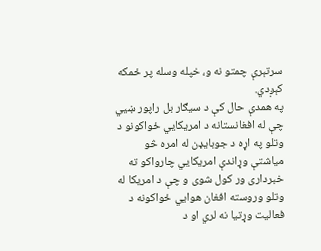سرتېرې چمتو نه و، خپله وسله پر ځمکه کېږدي.
په همدې حال کې د سیګار بل راپور ښيي چې له افغانستانه د امریکايي ځواکونو د وتلو په اړه د جوبایډن له امره څو میاشتې وړاندې امریکايي چارواکو ته خبرداری ور کول شوی و چې د امریکا له وتلو وروسته افغان هوايي ځواکونه د فعالیت وړتیا نه لري او د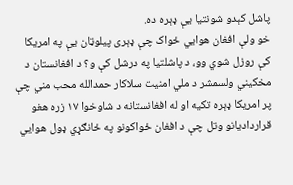پاشل کېدو شونتیا یې ډېره ده.
خو ولې افغان هوايي ځواک چې ډېری پیلوټان یې په امریکا کې روزل شوي وو، د پاشلتیا په درشل کې و؟ د افغانستان د مخکیني ولسمشر د ملي امنیت سلاکار حمدالله محب مني چې پر امریکا ډېره تکیه او له افغانستانه د شاوخوا ۱۷ زره هغو قراردادیانو وتل چې د افغان ځواکونو په ځانګړي ډول هوايي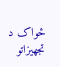ځواک د تجهیزاتو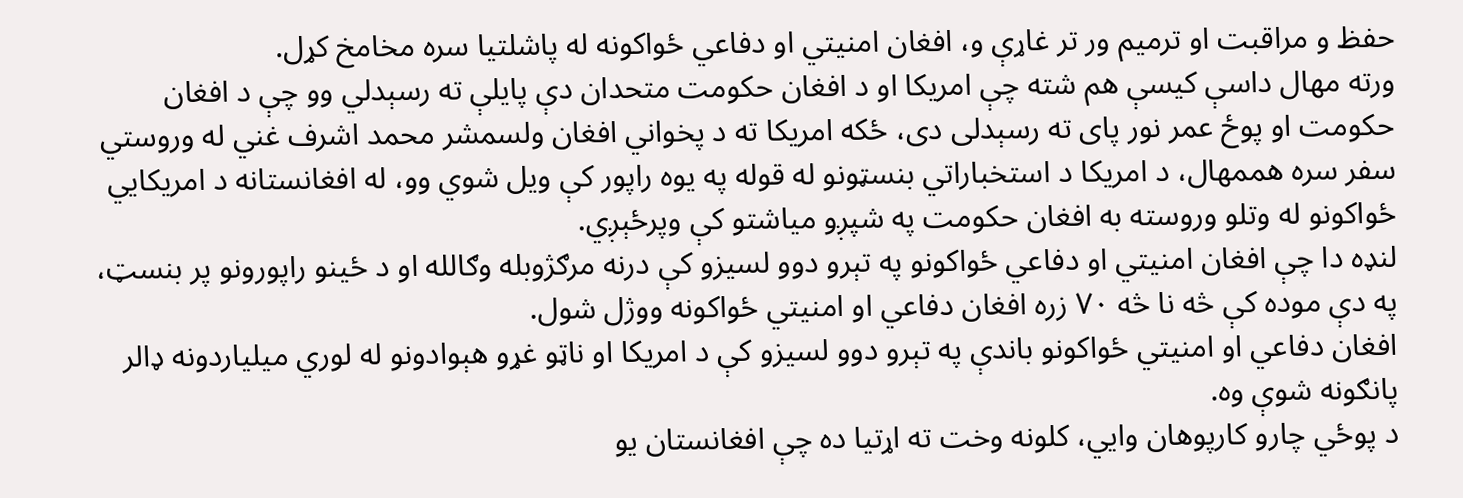حفظ و مراقبت او ترمیم ور تر غاړې و، افغان امنیتي او دفاعي ځواکونه له پاشلتیا سره مخامخ کړل.
ورته مهال داسې کیسې هم شته چې امریکا او د افغان حکومت متحدان دې پایلې ته رسېدلي وو چې د افغان حکومت او پوځ عمر نور پای ته رسېدلی دی، ځکه امریکا ته د پخواني افغان ولسمشر محمد اشرف غني له وروستي سفر سره هممهال، د امریکا د استخباراتي بنسټونو له قوله په یوه راپور کې ویل شوي وو، له افغانستانه د امریکايي ځواکونو له وتلو وروسته به افغان حکومت په شپږو میاشتو کې وپرځېږي.
لنډه دا چې افغان امنیتي او دفاعي ځواکونو په تېرو دوو لسیزو کې درنه مرګژوبله وګالله او د ځینو راپورونو پر بنسټ، په دې موده کې څه نا څه ۷۰ زره افغان دفاعي او امنیتي ځواکونه ووژل شول.
افغان دفاعي او امنیتي ځواکونو باندې په تېرو دوو لسیزو کې د امریکا او ناټو غړو هېوادونو له لوري میلیاردونه ډالر پانګونه شوې وه.
د پوځي چارو کارپوهان وايي، کلونه وخت ته اړتیا ده چې افغانستان یو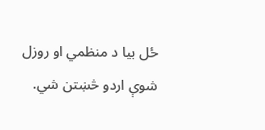ځل بیا د منظمي او روزل شوې اردو څښتن شي.